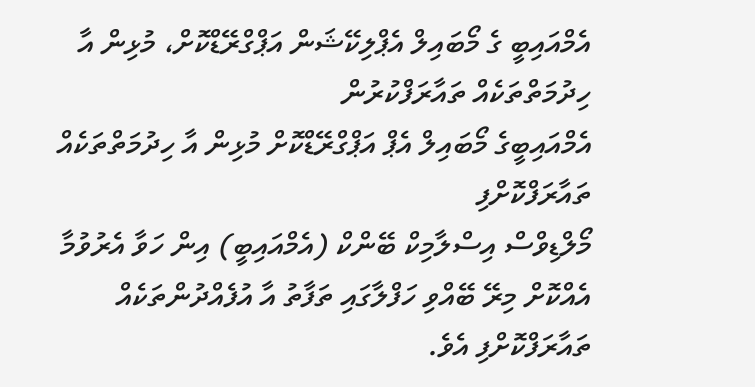އެމްއައިބީ ގެ މޯބައިލް އެޕްލިކޭޝަން އަޕްގްރޭޑްކޮށް، މުޅިން އާ ހިދުމަތްތަކެއް ތައާރަފްކުރުން
އެމްއައިބީގެ މޯބައިލް އެޕް އަޕްގްރޭޑްކޮށް މުޅިން އާ ހިދުމަތްތަކެއް ތައާރަފްކޮށްފި
މޯލްޑިވްސް އިސްލާމިކް ބޭންކް (އެމްއައިބީ) އިން ހަވާ އެރުވުމާ އެއްކޮށް މިރޭ ބޭއްވި ހަފްލާގައި ތަފާތު އާ އުފެއްދުންތަކެއް ތައާރަފްކޮށްފި އެވެ.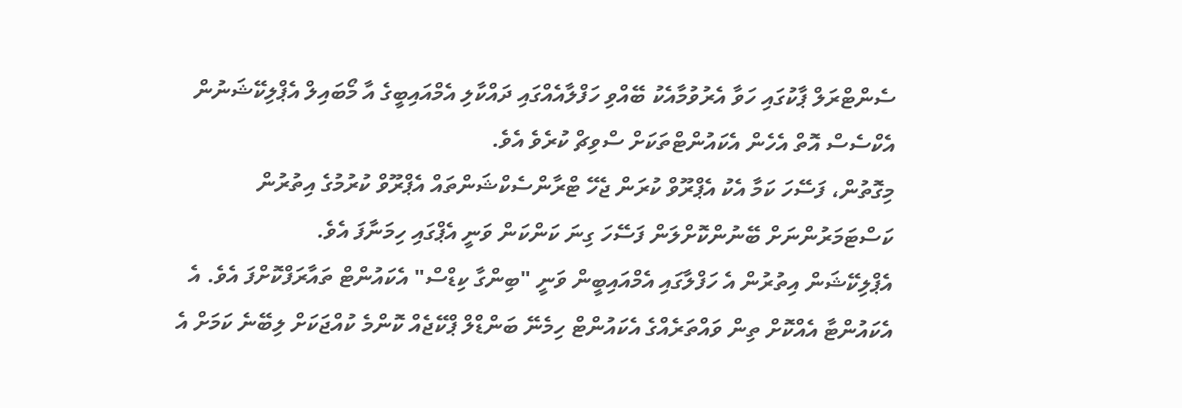ސެންޓްރަލް ޕާކުގައި ހަވާ އެރުވުމާއެކު ބޭއްވި ހަފްލާއެއްގައި ދައްކާލި އެމްއައިބީގެ އާ މޯބައިލް އެޕްލިކޭޝަނުން އެކްސެސް އޮތް އެހެން އެކައުންޓްތަކަށް ސްވިޗް ކުރެވެ އެވެ.
މިގޮތުން، ފަސޭހަ ކަމާ އެކު އެޕްރޫވް ކުރަން ޖެހޭ ޓްރާންސެކްޝަންތައް އެޕްރޫވް ކުރުމުގެ އިތުރުން ކަސްޓަމަރުންނަށް ބޭނުންކޮށްލަން ފަސޭހަ ގިނަ ކަންކަން ވަނީ އެޕްގައި ހިމަނާފަ އެވެ.
އެޕްލިކޭޝަން އިތުރުން އެ ހަފްލާގައި އެމްއައިބީން ވަނީ "ބިންގާ ކިޑްސް" އެކައުންޓް ތައާރަފްކޮށްފަ އެވެ. އެ އެކައުންޓާ އެއްކޮށް ތިން ވައްތަރެއްގެ އެކައުންޓް ހިމެނޭ ބަންޑްލް ޕްކޭޖެއް ކޮންމެ ކުއްޖަކަށް ލިބޭނެ ކަމަށް އެ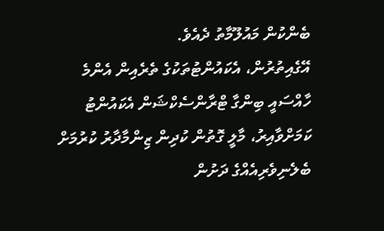ބެންކުން މައުލޫމާތު ދެއެވެ.
އޭގެއިތުރުން، އެކައުންޓުތަކުގެ ތެރެއިން އެންމެ ހާއްސައީ ބިންގާ ޓްރާންސެކްޝަން އެކައުންޓު ކަމަށްވާއިރު، މާލީ ގޮތުން ކުދިން ޒިންމާދާރު ކުރުމަށް ބެލެނިވެރިއެއްގެ ދަށުން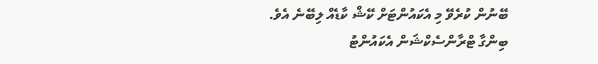ބޭނުން ކުރެވޭ މި އެކައުންޓަށް ކޭޝް ކާޑެއް ލިބޭނެ އެވެ.
ބިންގާ ޓްރާންސެކްޝަން އެކައުންޓު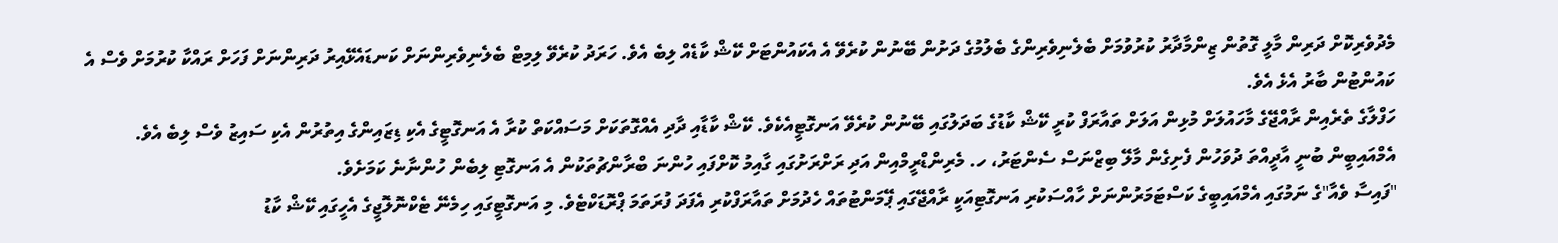މެދުވެރިކޮށް ދަރިން މާލީ ގޮތުން ޒިންމާދާރު ކުރުވުމަށް ބެލެނިވެރިންގެ ބެލުމުގެ ދަށުން ބޭނުން ކުރެވޭ އެ އެކައުންޓަށް ކޭޝް ކާޑެއް ލިބެ އެވެ. ހަރަދު ކުރެވޭ ލިމިޓް ބެލެނިވެރިންނަށް ކަނޑައެޅޭއިރު ދަރިންނަށް ފަހަށް ރައްކާ ކުރުމަށް ވެސް އެ ކައުންޓުން ބާރު އެޅެ އެވެ.
ހަފްލާގެ ތެރެއިން ރާއްޖޭގެ މާހައުލަށް މުޅިން އަލަށް ތައާރަފް ކުރީ ކޭޝް ކާޑުގެ ބަދަލުގައި ބޭނުން ކުރެވޭ އަނގޮޓީއެކެވެ. ކޭޝް ކާޑާއި ދާދި އެއްގޮތަކަށް މަސައްކަތް ކުރާ އެ އަނގޮޓީގެ އެކި ޑިޒައިންގެ އިތުރުން އެކި ސައިޒު ވެސް ލިބެ އެވެ.
އެމްއައިބީން ބުނީ އާދީއްތަ ދުވަހުން ފެށިގެން މާލޭ ބިޒްނަސް ސެންޓަރު، ހ. މެރިންޑްރީމްއިން އަދި ރަށްރަށުގައި ގާއިމު ކޮށްފައި ހުންނަ ބްރާންޗުތަކުން އެ އަނގޮޓި ލިބެން ހުންނާނެ ކަމަށެވެ.
"ފައިސާ ވެއާ"ގެ ނަމުގައި އެމްއައިބީގެ ކަސްޓަމަރުންނަށް ހާއްސަކުރި އަނގޮޓިއަކީ ރާއްޖޭގައި ޕޭމަންޓުތައް ހެދުމަށް ތައާރަފްކުރި އެފަދަ ފުރަތަމަ ޕްރޮޑަކްޓެވެ. މި އަނގޮޓީގައި ހިމެނޭ ޓެކްނޮލޮޖީގެ އެހީގައި ކޭޝް ކާޑު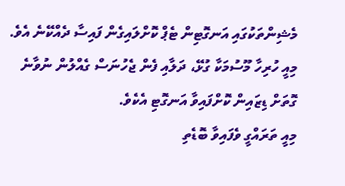މެޝިންތަކުގައި އަނގޮޓިން ޓެޕް ކޮށްލައިގެން ފައިސާ ދެއްކޭނެ އެވެ.
މިއީ ހުރިހާ މޫސުމަކާ ގުޅޭ، ދަލާއި ފެން ޖެހުނަސް ގެއްލުން ނުވާނެ ގޮތަށް ޑިޒައިން ކޮށްފައިވާ އަނގޮޓި އެކެވެ.
މިއީ ތަރައްގީ ވެފައިވާ ބޮޑެތި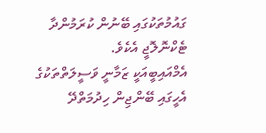ގައުމުތަކުގައި ބޭނުން ކުރަމުންދާ ޓެކްނޮލޮޖީ އެކެވެ.
އެމްއައިބީއަކީ ޒަމާނީ ވަސީލަތްތަކުގެ އެހީގައި ބޭންޖިން ހިދުމަތްދޭ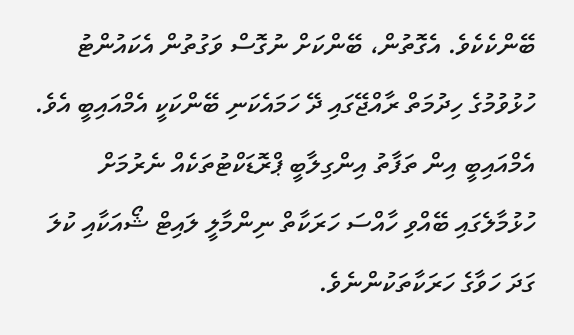ބޭންކެކެވެ. އެގޮތުން، ބޭންކަށް ނުގޮސް ވަގުތުން އެކައުންޓު ހުޅުވުމުގެ ހިދުމަތް ރާއްޖޭގައި ދޭ ހަމައެކަނި ބޭންކަކީ އެމްއައިބީ އެވެ.
އެމްއައިބީ އިން ތަފާތު އިންގިލާބީ ޕްރޮޑަކްޓުތަކެއް ނެރުމަށް ހުޅުމާލެގައި ބޭއްވި ހާއްސަ ހަރަކާތް ނިންމާލީ ލައިޓް ޝޯއަކާއި ކުލަ ގަދަ ހަވާގެ ހަރަކާތަކުންނެވެ.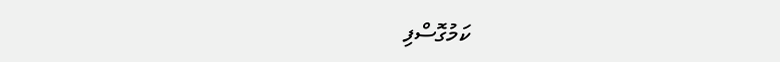ކަމުގޮސްފި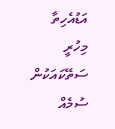އަޑުއެހިތާ މިހުރީ
ސަތޭކައަކުން ސުމެއް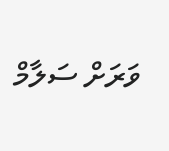ވަރަށް ސަލާމް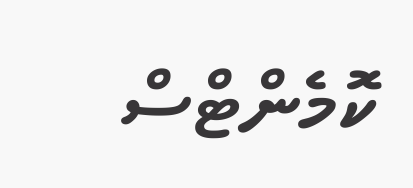ކޮމެންޓްސް